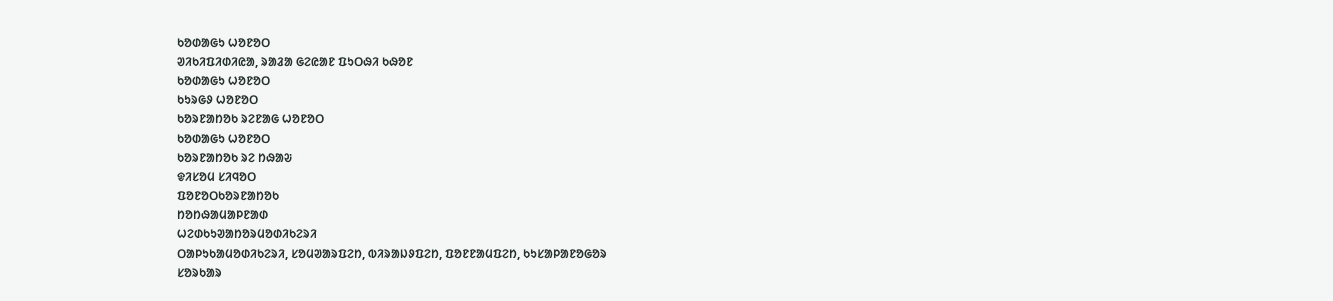ᱠᱚᱰᱟᱜᱩ ᱦᱚᱱᱚᱛ
ᱣᱤᱠᱤᱯᱤᱰᱤᱭᱟ, ᱨᱟᱲᱟ ᱜᱮᱭᱟᱱ ᱯᱩᱛᱷᱤ ᱠᱷᱚᱱ
ᱠᱚᱰᱟᱜᱩ ᱦᱚᱱᱚᱛ
ᱠᱩᱨᱜᱽ ᱦᱚᱱᱚᱛ
ᱠᱚᱨᱱᱟᱴᱚᱠ ᱨᱮᱱᱟᱜ ᱦᱚᱱᱚᱛ
ᱠᱚᱰᱟᱜᱩ ᱦᱚᱱᱚᱛ
ᱠᱚᱨᱱᱟᱴᱚᱠ ᱨᱮ ᱴᱷᱟᱶ
ᱫᱤᱥᱚᱢ ᱥᱤᱧᱚᱛ
ᱯᱚᱱᱚᱛᱠᱚᱨᱱᱟᱴᱚᱠ
ᱴᱚᱴᱷᱟᱢᱟᱞᱱᱟᱰ
ᱦᱮᱰᱠᱩᱣᱟᱴᱚᱨᱢᱚᱰᱤᱠᱮᱨᱤ
ᱛᱟᱞᱩᱠᱟᱢᱚᱰᱤᱠᱮᱨᱤ, ᱥᱚᱢᱣᱟᱨᱯᱮᱴ, ᱵᱤᱨᱟᱡᱽᱯᱮᱴ, ᱯᱚᱱᱱᱟᱢᱯᱮᱴ, ᱠᱩᱥᱟᱞᱟᱱᱚᱜᱚᱨ
ᱥᱚᱨᱠᱟᱨ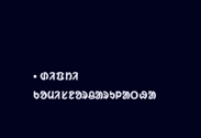• ᱰᱤᱯᱴᱤ ᱠᱚᱢᱤᱥᱱᱚᱨᱪᱟᱨᱩᱞᱟᱛᱷᱟ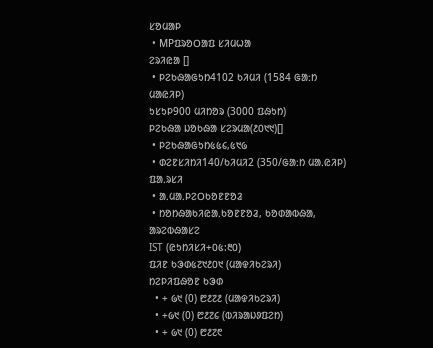ᱥᱚᱢᱟᱞ
 • MPᱯᱨᱚᱛᱟᱯ ᱥᱤᱢᱦᱟ
ᱮᱨᱤᱭᱟ []
 • ᱞᱮᱠᱷᱟᱜᱩᱴ4102 ᱠᱤᱢᱤ (1584 ᱜᱟᱺᱴ ᱢᱟᱭᱤᱞ)
ᱩᱥᱩᱞ900 ᱢᱤᱴᱚᱨ (3000 ᱯᱷᱩᱴ)
ᱞᱮᱠᱷᱟ ᱡᱚᱠᱷᱟ ᱥᱮᱨᱢᱟ(᱒᱐᱑᱑)[]
 • ᱞᱮᱠᱷᱟᱜᱩᱴ᱕᱕᱔,᱕᱑᱙
 • ᱰᱮᱱᱥᱤᱴᱤ140/ᱠᱤᱢᱤ2 (350/ᱜᱟᱺᱴ ᱢᱟᱹᱭᱤᱞ)
ᱯᱟᱹᱨᱥᱤ
 • ᱟᱹᱢᱟᱹᱞᱮᱛᱠᱚᱱᱱᱚᱲ
 • ᱴᱚᱴᱷᱟᱠᱤᱭᱟᱹᱠᱚᱱᱱᱚᱲ, ᱠᱚᱰᱟᱵᱷᱟ, ᱟᱨᱮᱵᱷᱟᱥᱮ
IST (ᱭᱩᱴᱤᱥᱤ+᱐᱕:᱓᱐)
ᱯᱤᱱ ᱠᱳᱰ᱕᱗᱑᱒᱐᱑ (ᱢᱟᱫᱤᱠᱮᱨᱤ)
ᱴᱮᱞᱤᱯᱷᱚᱱ ᱠᱳᱰ
  • + ᱙᱑ (0) ᱘᱒᱗᱒ (ᱢᱟᱫᱤᱠᱮᱨᱤ)
  • +᱙᱑ (0) ᱘᱒᱗᱔ (ᱵᱤᱨᱟᱡᱽᱯᱮᱴ)
  • + ᱙᱑ (0) ᱘᱒᱗᱖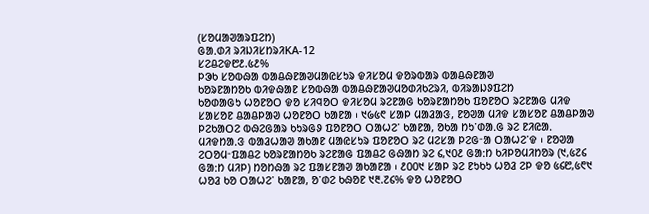(ᱥᱚᱢᱟᱣᱟᱨᱯᱮᱴ)
ᱜᱟᱹᱰᱤ ᱨᱤᱡᱤᱥᱴᱨᱤKA-12
ᱥᱮᱪᱮᱫ᱘᱒.᱕᱒%
ᱞᱳᱠ ᱥᱚᱵᱷᱟ ᱵᱟᱪᱷᱱᱟᱣᱢᱟᱭᱥᱩᱨ ᱫᱤᱥᱚᱢ ᱫᱚᱨᱵᱟᱨ ᱵᱟᱪᱷᱱᱟᱣ
ᱠᱚᱨᱱᱟᱴᱚᱠ ᱵᱤᱫᱷᱟᱱ ᱥᱚᱵᱷᱟ ᱵᱟᱪᱷᱱᱟᱣᱢᱚᱰᱤᱠᱮᱨᱤ, ᱵᱤᱨᱟᱡᱽᱯᱮᱴ
ᱠᱚᱰᱟᱜᱩ ᱦᱚᱱᱚᱛ ᱫᱚ ᱥᱤᱧᱚᱛ ᱫᱤᱥᱚᱢ ᱨᱮᱱᱟᱜ ᱠᱚᱨᱱᱟᱴᱚᱠ ᱯᱚᱱᱚᱛ ᱨᱮᱱᱟᱜ ᱢᱤᱫ ᱥᱟᱥᱚᱱ ᱪᱟᱪᱞᱟᱣ ᱦᱚᱱᱚᱛ ᱠᱟᱱᱟ ᱾ ᱑᱙᱕᱖ ᱥᱟᱞ ᱢᱟᱲᱟᱝ, ᱱᱚᱣᱟ ᱢᱤᱫ ᱥᱟᱥᱚᱱ ᱪᱟᱪᱞᱟᱣ ᱞᱮᱠᱟᱛᱮ ᱵᱷᱮᱜᱟᱨ ᱠᱩᱨᱜᱽ ᱯᱚᱱᱚᱛ ᱛᱟᱦᱮᱸ ᱠᱟᱱᱟ, ᱚᱠᱟ ᱴᱩᱸᱰᱟᱹᱜ ᱨᱮ ᱱᱤᱭᱟᱹ ᱢᱤᱫᱴᱟᱹᱝ ᱵᱟᱲᱦᱟᱣ ᱟᱠᱟᱱ ᱢᱟᱭᱥᱩᱨ ᱯᱚᱱᱚᱛ ᱨᱮ ᱢᱮᱥᱟ ᱞᱮᱜᱼᱟ ᱛᱟᱦᱮᱸᱫ ᱾ ᱱᱚᱣᱟ ᱮᱛᱚᱢᱼᱯᱟᱪᱮ ᱠᱚᱨᱱᱟᱴᱚᱠ ᱨᱮᱱᱟᱜ ᱯᱟᱪᱮ ᱜᱷᱟᱴ ᱨᱮ ᱔,᱑᱐᱒ ᱜᱟᱺᱴ ᱠᱤᱞᱚᱢᱤᱴᱚᱨ (᱑,᱕᱗᱔ ᱜᱟᱺᱴ ᱢᱤᱞ) ᱴᱚᱴᱷᱟ ᱨᱮ ᱯᱟᱥᱱᱟᱣ ᱟᱠᱟᱱᱟ ᱾ ᱒᱐᱐᱑ ᱥᱟᱞ ᱨᱮ ᱱᱩᱠᱩ ᱦᱚᱲ ᱮᱞ ᱫᱚ ᱕᱔᱘,᱕᱖᱑ ᱦᱚᱲ ᱠᱚ ᱛᱟᱦᱮᱸ ᱠᱟᱱᱟ, ᱚᱸᱰᱮ ᱠᱷᱚᱱ ᱑᱓.᱗᱔% ᱫᱚ ᱦᱚᱱᱚᱛ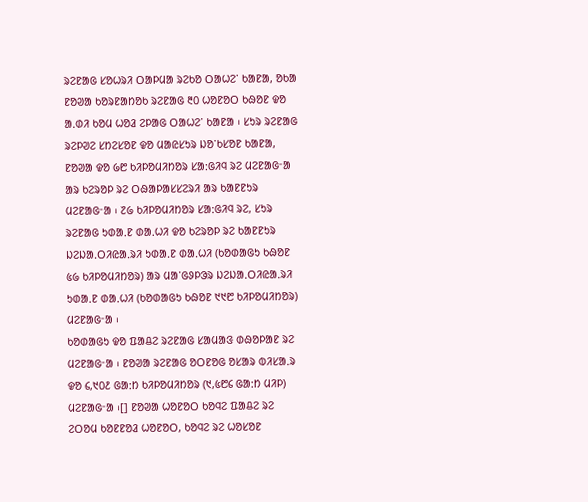ᱨᱮᱱᱟᱜ ᱥᱚᱦᱨᱤ ᱛᱟᱞᱢᱟ ᱨᱮᱠᱚ ᱛᱟᱦᱮᱸ ᱠᱟᱱᱟ, ᱚᱠᱟ ᱱᱚᱣᱟ ᱠᱚᱨᱱᱟᱴᱚᱠ ᱨᱮᱱᱟᱜ ᱓᱐ ᱦᱚᱱᱚᱛ ᱠᱷᱚᱱ ᱫᱚ ᱟᱹᱰᱤ ᱠᱚᱢ ᱦᱚᱲ ᱮᱞᱟᱜ ᱛᱟᱦᱮᱸ ᱠᱟᱱᱟ ᱾ ᱥᱩᱨ ᱨᱮᱱᱟᱜ ᱨᱮᱞᱣᱮ ᱥᱴᱮᱥᱚᱱ ᱫᱚ ᱢᱟᱭᱥᱩᱨ ᱡᱚᱸᱠᱥᱚᱱ ᱠᱟᱱᱟ, ᱱᱚᱣᱟ ᱫᱚ ᱙᱘ ᱠᱤᱞᱚᱢᱤᱴᱚᱨ ᱥᱟᱺᱜᱤᱧ ᱨᱮ ᱢᱮᱱᱟᱜᱼᱟ ᱟᱨ ᱠᱮᱨᱚᱞ ᱨᱮ ᱛᱷᱟᱞᱟᱥᱥᱮᱨᱤ ᱟᱨ ᱠᱟᱱᱱᱩᱨ ᱢᱮᱱᱟᱜᱼᱟ ᱾ ᱗᱙ ᱠᱤᱞᱚᱢᱤᱴᱚᱨ ᱥᱟᱺᱜᱤᱧ ᱨᱮ, ᱥᱩᱨ ᱨᱮᱱᱟᱜ ᱩᱰᱟᱹᱱ ᱰᱟᱹᱦᱤ ᱫᱚ ᱠᱮᱨᱚᱞ ᱨᱮ ᱠᱟᱱᱱᱩᱨ ᱡᱮᱡᱟᱹᱛᱤᱭᱟᱹᱨᱤ ᱩᱰᱟᱹᱱ ᱰᱟᱹᱦᱤ (ᱠᱚᱰᱟᱜᱩ ᱠᱷᱚᱱ ᱕᱙ ᱠᱤᱞᱚᱢᱤᱴᱚᱨ) ᱟᱨ ᱢᱟᱸᱜᱽᱞᱳᱨ ᱡᱮᱡᱟᱹᱛᱤᱭᱟᱹᱨᱤ ᱩᱰᱟᱹᱱ ᱰᱟᱹᱦᱤ (ᱠᱚᱰᱟᱜᱩ ᱠᱷᱚᱱ ᱑᱑᱘ ᱠᱤᱞᱚᱢᱤᱴᱚᱨ) ᱢᱮᱱᱟᱜᱼᱟ ᱾
ᱠᱚᱰᱟᱜᱩ ᱫᱚ ᱯᱟᱪᱮ ᱨᱮᱱᱟᱜ ᱥᱟᱢᱟᱝ ᱰᱷᱚᱞᱟᱱ ᱨᱮ ᱢᱮᱱᱟᱜᱼᱟ ᱾ ᱱᱚᱣᱟ ᱨᱮᱱᱟᱜ ᱚᱛᱱᱚᱜ ᱚᱥᱟᱨ ᱵᱤᱥᱟᱹᱨ ᱫᱚ ᱔,᱑᱐᱒ ᱜᱟᱺᱴ ᱠᱤᱞᱚᱢᱤᱴᱚᱨ (᱑,᱕᱘᱔ ᱜᱟᱺᱴ ᱢᱤᱞ) ᱢᱮᱱᱟᱜᱼᱟ ᱾[] ᱱᱚᱣᱟ ᱦᱚᱱᱚᱛ ᱠᱚᱧᱮ ᱯᱟᱪᱮ ᱨᱮ ᱮᱛᱚᱢ ᱠᱚᱱᱱᱚᱲ ᱦᱚᱱᱚᱛ, ᱠᱚᱧᱮ ᱨᱮ ᱦᱚᱥᱚᱱ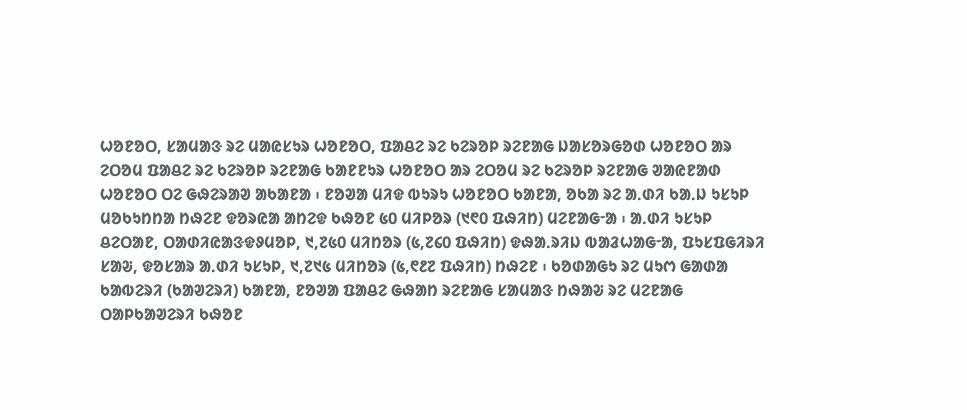ᱦᱚᱱᱚᱛ, ᱥᱟᱢᱟᱝ ᱨᱮ ᱢᱟᱭᱥᱩᱨ ᱦᱚᱱᱚᱛ, ᱯᱟᱪᱮ ᱨᱮ ᱠᱮᱨᱚᱞ ᱨᱮᱱᱟᱜ ᱡᱟᱥᱚᱨᱜᱚᱰ ᱦᱚᱱᱚᱛ ᱟᱨ ᱮᱛᱚᱢ ᱯᱟᱪᱮ ᱨᱮ ᱠᱮᱨᱚᱞ ᱨᱮᱱᱟᱜ ᱠᱟᱱᱱᱩᱨ ᱦᱚᱱᱚᱛ ᱟᱨ ᱮᱛᱚᱢ ᱨᱮ ᱠᱮᱨᱚᱞ ᱨᱮᱱᱟᱜ ᱣᱟᱭᱱᱟᱰ ᱦᱚᱱᱚᱛ ᱛᱮ ᱜᱷᱮᱨᱟᱣ ᱟᱠᱟᱱᱟ ᱾ ᱱᱚᱣᱟ ᱢᱤᱫ ᱵᱩᱨᱩ ᱦᱚᱱᱚᱛ ᱠᱟᱱᱟ, ᱚᱠᱟ ᱨᱮ ᱟᱹᱰᱤ ᱠᱟᱹᱡ ᱩᱥᱩᱞ ᱢᱚᱠᱩᱴᱴᱟ ᱴᱷᱮᱱ ᱫᱚᱨᱭᱟ ᱟᱴᱮᱫ ᱠᱷᱚᱱ ᱕᱐ ᱢᱤᱞᱚᱨ (᱑᱖᱐ ᱯᱷᱤᱴ) ᱢᱮᱱᱟᱜᱼᱟ ᱾ ᱟᱹᱰᱤ ᱩᱥᱩᱞ ᱪᱮᱛᱟᱱ, ᱛᱟᱰᱤᱭᱟᱝᱫᱽᱢᱚᱞ, ᱑,᱗᱕᱐ ᱢᱤᱴᱚᱨ (᱕,᱗᱔᱐ ᱯᱷᱤᱴ) ᱫᱷᱟᱹᱨᱤᱡ ᱵᱟᱲᱦᱟᱜᱼᱟ, ᱯᱩᱥᱯᱜᱤᱨᱤ ᱥᱟᱶ, ᱫᱚᱥᱟᱨ ᱟᱹᱰᱤ ᱩᱥᱩᱞ, ᱑,᱗᱑᱕ ᱢᱤᱴᱚᱨ (᱕,᱖᱒᱗ ᱯᱷᱤᱴ) ᱴᱷᱮᱱ ᱾ ᱠᱚᱰᱟᱜᱩ ᱨᱮ ᱢᱩᱬ ᱜᱟᱰᱟ ᱠᱟᱵᱮᱨᱤ (ᱠᱟᱣᱮᱨᱤ) ᱠᱟᱱᱟ, ᱱᱚᱣᱟ ᱯᱟᱪᱮ ᱜᱷᱟᱴ ᱨᱮᱱᱟᱜ ᱥᱟᱢᱟᱝ ᱴᱷᱟᱶ ᱨᱮ ᱢᱮᱱᱟᱜ ᱛᱟᱞᱠᱟᱣᱮᱨᱤ ᱠᱷᱚᱱ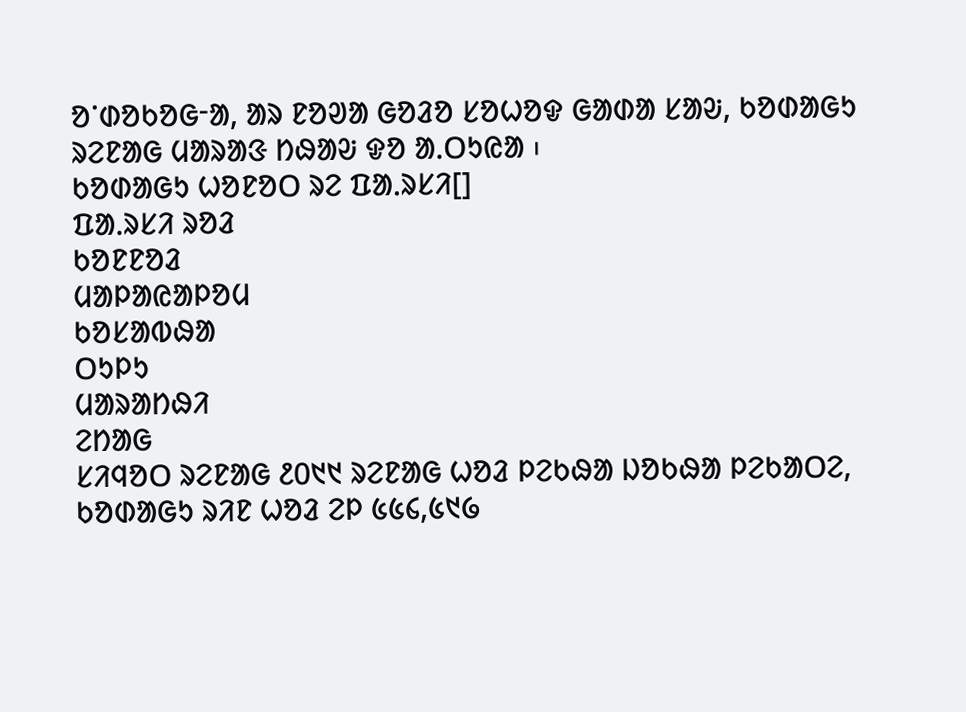ᱚᱸᱰᱚᱠᱚᱜᱼᱟ, ᱟᱨ ᱱᱚᱣᱟ ᱜᱚᱲᱚ ᱥᱚᱦᱚᱫ ᱜᱟᱰᱟ ᱥᱟᱶ, ᱠᱚᱰᱟᱜᱩ ᱨᱮᱱᱟᱜ ᱢᱟᱨᱟᱝ ᱴᱷᱟᱶ ᱫᱚ ᱟᱹᱛᱩᱭᱟ ᱾
ᱠᱚᱰᱟᱜᱩ ᱦᱚᱱᱚᱛ ᱨᱮ ᱯᱟᱹᱨᱥᱤ[]
ᱯᱟᱹᱨᱥᱤ ᱨᱚᱲ
ᱠᱚᱱᱱᱚᱲ
ᱢᱟᱞᱟᱭᱟᱞᱚᱢ
ᱠᱚᱥᱟᱵᱷᱟ
ᱛᱩᱞᱩ
ᱢᱟᱨᱟᱴᱷᱤ
ᱮᱴᱟᱜ
ᱥᱤᱧᱚᱛ ᱨᱮᱱᱟᱜ ᱒᱐᱑᱑ ᱨᱮᱱᱟᱜ ᱦᱚᱲ ᱞᱮᱠᱷᱟ ᱡᱚᱠᱷᱟ ᱞᱮᱠᱟᱛᱮ, ᱠᱚᱰᱟᱜᱩ ᱨᱤᱱ ᱦᱚᱲ ᱮᱞ ᱕᱕᱔,᱕᱑᱙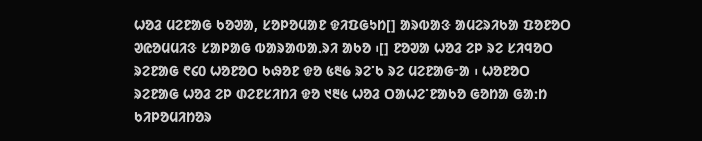ᱦᱚᱲ ᱢᱮᱱᱟᱜ ᱠᱚᱣᱟ, ᱥᱚᱞᱚᱢᱟᱱ ᱫᱤᱯᱜᱩᱴ[] ᱟᱨᱵᱟᱝ ᱟᱢᱮᱨᱤᱠᱟ ᱯᱚᱱᱚᱛ ᱣᱭᱚᱢᱢᱤᱝ ᱥᱟᱞᱟᱜ ᱵᱟᱨᱟᱵᱟᱹᱨᱤ ᱟᱠᱚ ᱾[] ᱱᱚᱣᱟ ᱦᱚᱲ ᱮᱞ ᱨᱮ ᱥᱤᱧᱚᱛ ᱨᱮᱱᱟᱜ ᱖᱔᱐ ᱦᱚᱱᱚᱛ ᱠᱷᱚᱱ ᱫᱚ ᱕᱓᱙ ᱨᱮᱸᱠ ᱨᱮ ᱢᱮᱱᱟᱜᱼᱟ ᱾ ᱦᱚᱱᱚᱛ ᱨᱮᱱᱟᱜ ᱦᱚᱲ ᱮᱞ ᱰᱮᱱᱥᱤᱴᱤ ᱫᱚ ᱑᱓᱕ ᱦᱚᱲ ᱛᱟᱦᱮᱸᱱᱟᱠᱚ ᱜᱚᱴᱟ ᱜᱟᱺᱴ ᱠᱤᱞᱚᱢᱤᱴᱚᱨ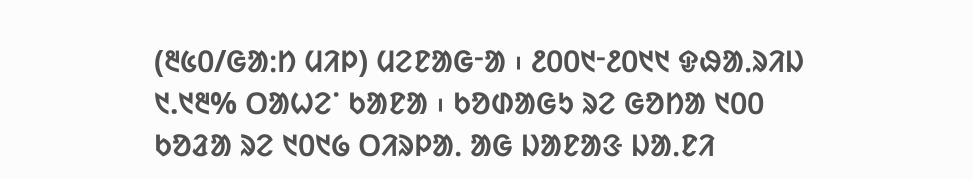(᱓᱕᱐/ᱜᱟᱺᱴ ᱢᱤᱞ) ᱢᱮᱱᱟᱜᱼᱟ ᱾ ᱒᱐᱐᱑ᱼ᱒᱐᱑᱑ ᱫᱷᱟᱹᱨᱤᱡ ᱑.᱑᱓% ᱛᱟᱦᱮᱸ ᱠᱟᱱᱟ ᱾ ᱠᱚᱰᱟᱜᱩ ᱨᱮ ᱜᱚᱴᱟ ᱑᱐᱐ ᱠᱚᱲᱟ ᱨᱮ ᱑᱐᱑᱙ ᱛᱤᱨᱞᱟᱹ ᱟᱜ ᱡᱟᱱᱟᱝ ᱡᱟᱹᱱᱤ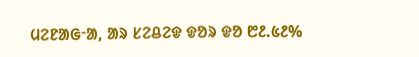ᱢᱮᱱᱟᱜᱼᱟ, ᱟᱨ ᱥᱮᱪᱮᱫ ᱫᱚᱨ ᱫᱚ ᱘᱒.᱕᱒%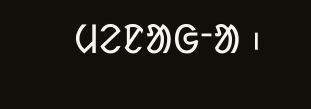ᱢᱮᱱᱟᱜᱼᱟ ᱾